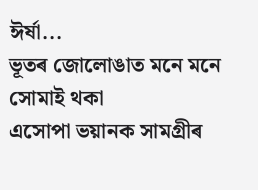ঈৰ্ষা...
ভূতৰ জোলোঙাত মনে মনে সোমাই থকা
এসোপা ভয়ানক সামগ্ৰীৰ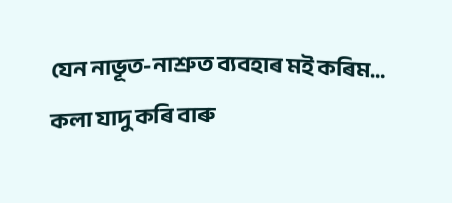যেন নাভূত-নাশ্রুত ব্যবহাৰ মই কৰিম…
কলা যাদু কৰি বাৰু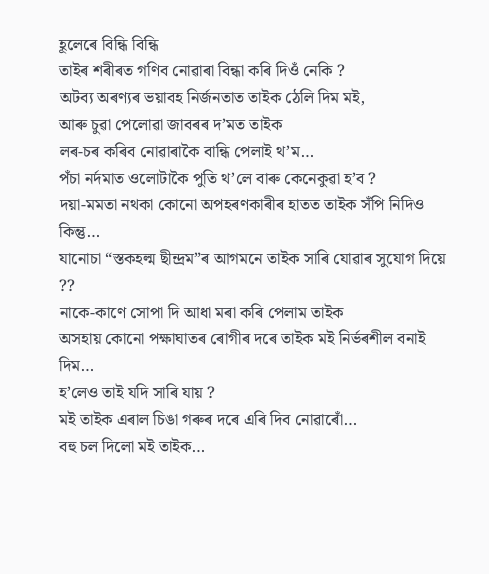হূলেৰে বিন্ধি বিন্ধি
তাইৰ শৰীৰত গণিব নোৱাৰা বিন্ধা কৰি দিওঁ নেকি ?
অটব্য অৰণ্যৰ ভয়াবহ নিৰ্জনতাত তাইক ঠেলি দিম মই,
আৰু চুৱা পেলোৱা জাবৰৰ দ’মত তাইক
লৰ-চৰ কৰিব নোৱাৰাকৈ বান্ধি পেলাই থ’ম…
পঁচা নৰ্দমাত ওলোটাকৈ পুতি থ’লে বাৰু কেনেকুৱা হ’ব ?
দয়া-মমতা নথকা কোনো অপহৰণকাৰীৰ হাতত তাইক সঁপি নিদিও কিন্তু…
যানোচা “স্তকহল্ম ছীন্দ্রম”ৰ আগমনে তাইক সাৰি যোৱাৰ সুযোগ দিয়ে ??
নাকে-কাণে সোপা দি আধা মৰা কৰি পেলাম তাইক
অসহায় কোনো পক্ষাঘাতৰ ৰোগীৰ দৰে তাইক মই নিৰ্ভৰশীল বনাই দিম…
হ’লেও তাই যদি সাৰি যায় ?
মই তাইক এৰাল চিঙা গৰুৰ দৰে এৰি দিব নোৱাৰোঁ…
বহু চল দিলো মই তাইক…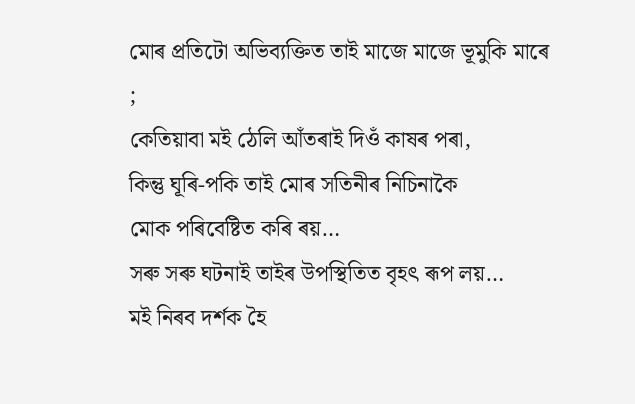মোৰ প্রতিটো অভিব্যক্তিত তাই মাজে মাজে ভূমুকি মাৰে ;
কেতিয়াবা মই ঠেলি আঁতৰাই দিওঁ কাষৰ পৰা,
কিন্তু ঘূৰি-পকি তাই মোৰ সতিনীৰ নিচিনাকৈ
মোক পৰিবেষ্টিত কৰি ৰয়…
সৰু সৰু ঘটনাই তাইৰ উপস্থিতিত বৃহৎ ৰূপ লয়…
মই নিৰব দৰ্শক হৈ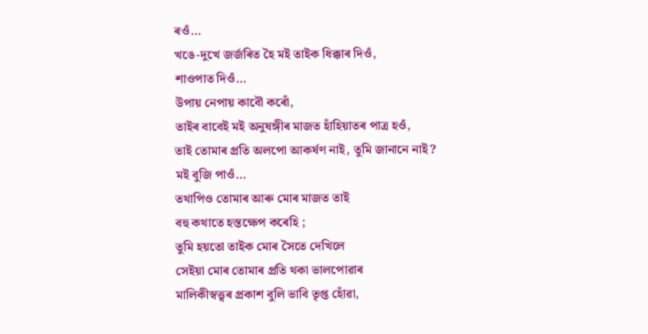ৰওঁ…
খঙে-দুখে জৰ্জৰিত হৈ মই তাইক ধিক্কাৰ দিওঁ,
শাওপাত দিওঁ…
উপায় নেপায় কাবৌ কৰোঁ,
তাইৰ বাবেই মই অনুষঙ্গীৰ মাজত হাঁহিয়াতৰ পাত্র হওঁ,
তাই তোমাৰ প্রতি অলপো আকৰ্ষণ নাই, তুমি জানানে নাই?
মই বুজি পাওঁ…
তথাপিও তোমাৰ আৰু মোৰ মাজত তাই
বহু কথাতে হস্তক্ষেপ কৰেহি ;
তুমি হয়তো তাইক মোৰ সৈতে দেখিলে
সেইয়া মোৰ তোমাৰ প্রতি থকা ভালপোৱাৰ
মালিকীস্বত্ত্বৰ প্রকাশ বুলি ভাবি তৃপ্ত হোঁৱা,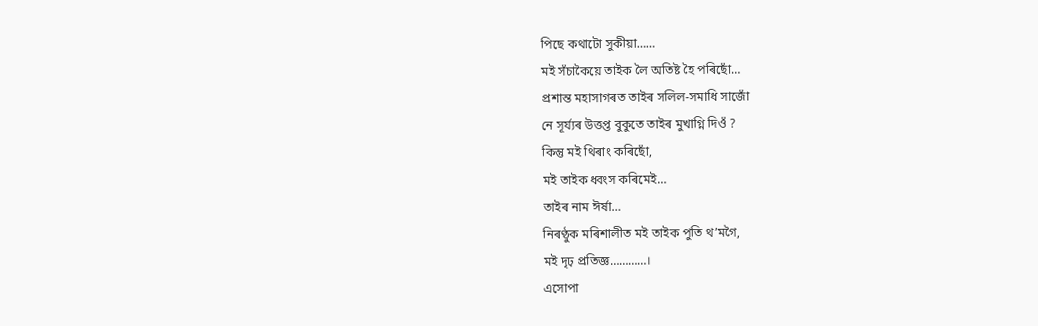পিছে কথাটো সুকীয়া……
মই সঁচাকৈয়ে তাইক লৈ অতিষ্ট হৈ পৰিছোঁ…
প্রশান্ত মহাসাগৰত তাইৰ সলিল-সমাধি সাজোঁ
নে সূৰ্য্যৰ উত্তপ্ত বুকুতে তাইৰ মুখাগ্নি দিওঁ ?
কিন্তু মই থিৰাং কৰিছোঁ,
মই তাইক ধ্বংস কৰিমেই…
তাইৰ নাম ঈৰ্ষা…
নিৰণ্ঠুক মৰিশালীত মই তাইক পুতি থ’মগৈ,
মই দৃঢ় প্রতিজ্ঞ…………।
এসোপা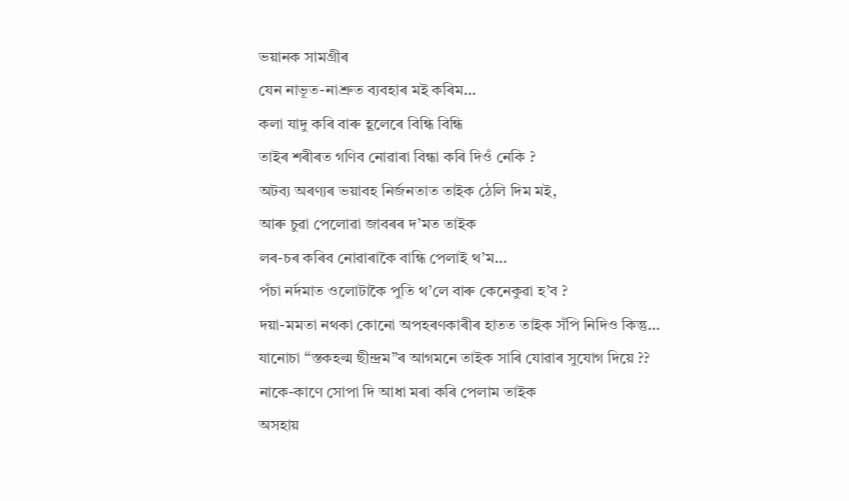ভয়ানক সামগ্ৰীৰ
যেন নাভূত-নাশ্রুত ব্যবহাৰ মই কৰিম…
কলা যাদু কৰি বাৰু হূলেৰে বিন্ধি বিন্ধি
তাইৰ শৰীৰত গণিব নোৱাৰা বিন্ধা কৰি দিওঁ নেকি ?
অটব্য অৰণ্যৰ ভয়াবহ নিৰ্জনতাত তাইক ঠেলি দিম মই,
আৰু চুৱা পেলোৱা জাবৰৰ দ’মত তাইক
লৰ-চৰ কৰিব নোৱাৰাকৈ বান্ধি পেলাই থ’ম…
পঁচা নৰ্দমাত ওলোটাকৈ পুতি থ’লে বাৰু কেনেকুৱা হ’ব ?
দয়া-মমতা নথকা কোনো অপহৰণকাৰীৰ হাতত তাইক সঁপি নিদিও কিন্তু…
যানোচা “স্তকহল্ম ছীন্দ্রম”ৰ আগমনে তাইক সাৰি যোৱাৰ সুযোগ দিয়ে ??
নাকে-কাণে সোপা দি আধা মৰা কৰি পেলাম তাইক
অসহায়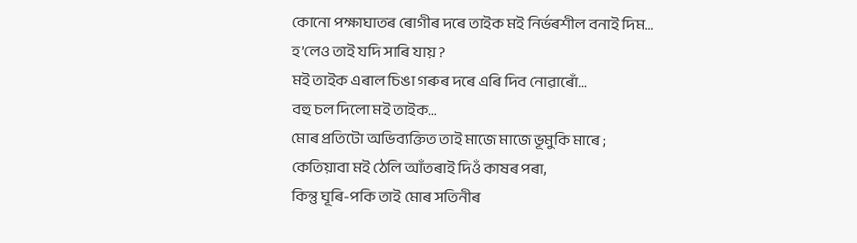কোনো পক্ষাঘাতৰ ৰোগীৰ দৰে তাইক মই নিৰ্ভৰশীল বনাই দিম…
হ’লেও তাই যদি সাৰি যায় ?
মই তাইক এৰাল চিঙা গৰুৰ দৰে এৰি দিব নোৱাৰোঁ…
বহু চল দিলো মই তাইক…
মোৰ প্রতিটো অভিব্যক্তিত তাই মাজে মাজে ভূমুকি মাৰে ;
কেতিয়াবা মই ঠেলি আঁতৰাই দিওঁ কাষৰ পৰা,
কিন্তু ঘূৰি-পকি তাই মোৰ সতিনীৰ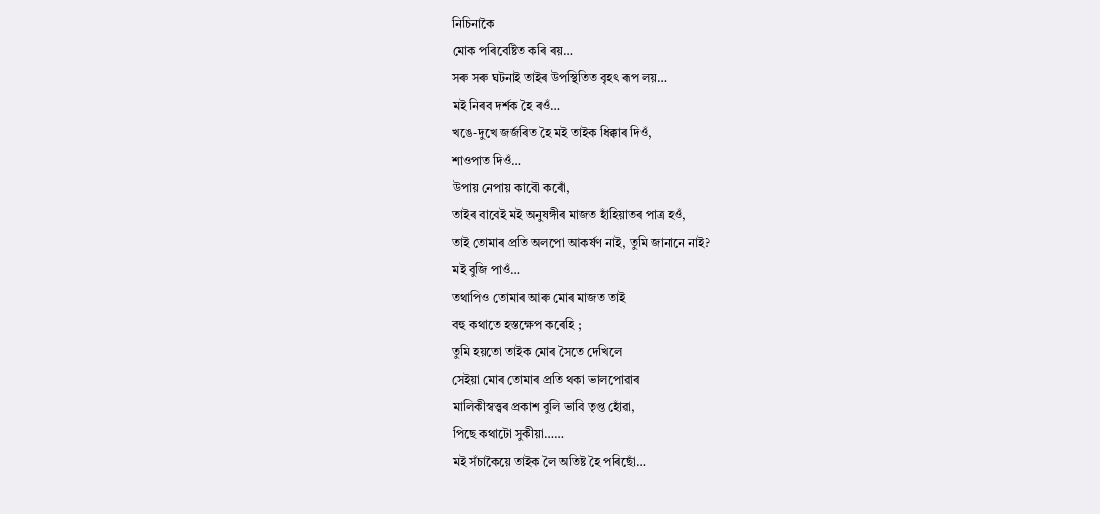নিচিনাকৈ
মোক পৰিবেষ্টিত কৰি ৰয়…
সৰু সৰু ঘটনাই তাইৰ উপস্থিতিত বৃহৎ ৰূপ লয়…
মই নিৰব দৰ্শক হৈ ৰওঁ…
খঙে-দুখে জৰ্জৰিত হৈ মই তাইক ধিক্কাৰ দিওঁ,
শাওপাত দিওঁ…
উপায় নেপায় কাবৌ কৰোঁ,
তাইৰ বাবেই মই অনুষঙ্গীৰ মাজত হাঁহিয়াতৰ পাত্র হওঁ,
তাই তোমাৰ প্রতি অলপো আকৰ্ষণ নাই, তুমি জানানে নাই?
মই বুজি পাওঁ…
তথাপিও তোমাৰ আৰু মোৰ মাজত তাই
বহু কথাতে হস্তক্ষেপ কৰেহি ;
তুমি হয়তো তাইক মোৰ সৈতে দেখিলে
সেইয়া মোৰ তোমাৰ প্রতি থকা ভালপোৱাৰ
মালিকীস্বত্ত্বৰ প্রকাশ বুলি ভাবি তৃপ্ত হোঁৱা,
পিছে কথাটো সুকীয়া……
মই সঁচাকৈয়ে তাইক লৈ অতিষ্ট হৈ পৰিছোঁ…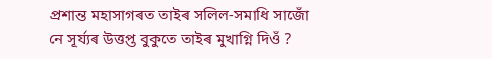প্রশান্ত মহাসাগৰত তাইৰ সলিল-সমাধি সাজোঁ
নে সূৰ্য্যৰ উত্তপ্ত বুকুতে তাইৰ মুখাগ্নি দিওঁ ?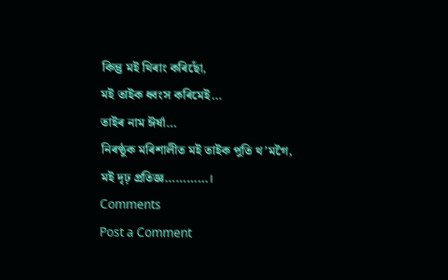কিন্তু মই থিৰাং কৰিছোঁ,
মই তাইক ধ্বংস কৰিমেই…
তাইৰ নাম ঈৰ্ষা…
নিৰণ্ঠুক মৰিশালীত মই তাইক পুতি থ’মগৈ,
মই দৃঢ় প্রতিজ্ঞ…………।
Comments
Post a Comment